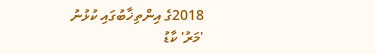2018ގެ އިންތިޚާބުގައި ކުޅުނު 'މަރު' ކާޑު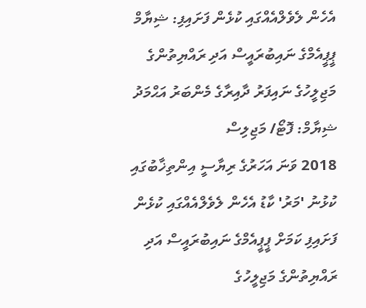އެހެން ލެވެލްއެއްގައި ކުޅެން ފަށައިފި: ޝިޔާމް
ޕީޕީއެމްގެ ނައިބުރައީސް އަދި ރައްޔިތުންގެ މަޖިލީހުގެ ނައިފަރު ދާއިރާގެ މެންބަރު އަޙްމަދު ޝިޔާމް: ފޮޓޯ/ މަޖިލިސް
2018 ވަނަ އަހަރުގެ ރިޔާސީ އިންތިޚާބުގައި ކުޅުނު 'މަރު' ކާޑު އެހެން ލެވެލްއެއްގައި ކުޅެން ފަށައިފި ކަމަށް ޕީޕީއެމްގެ ނައިބުރައީސް އަދި ރައްޔިތުންގެ މަޖިލީހުގެ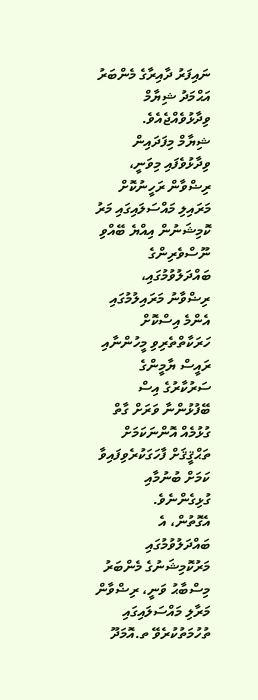ނައިފަރު ދާއިރާގެ މެންބަރު އަޙްމަދު ޝިޔާމް ވިދާޅުވެއްޖެއެވެ.
ޝިޔާމް މިފަދައިން ވިދާޅުވެފައި މިވަނީ، ރިޟްވާން ރަހީނުކޮށް މަރައިލި މައްސަލައިގައި މަރު ކޮމިޝަނުން އިއްޔެ ބޭއްވި ނޫސްވެރިންގެ ބައްދަލުވުމުގައި، ރިޟްވާނު މަރައިލުމުގައި އެންމެ އިސްކޮށް ހަރަކާތްތެރިވި މީހުންނާއި ރައީސް ޔާމީންގެ ސަރުކާރުގެ އިސް ބޭފުޅުންނާ ވަރަށް ގާތް ގުޅުމެއް އޮންނަކަމަށް ތަޙްޤީޤަށް ފާހަގަކުރެވިފައިވާ ކަމަށް ބުނުމާއި ގުޅިގެންނެވެ.
އެގޮތުން، އެ ބައްދަލުވުމުގައި މަރުކޮމިޝަނުގެ މެންބަރު މިސްބާޙު ވަނީ، ރިޟްވާން މަރާލި މައްސަލައިގައި ތުހުމަތުކުރެވޭ ތ.އޮމަދޫ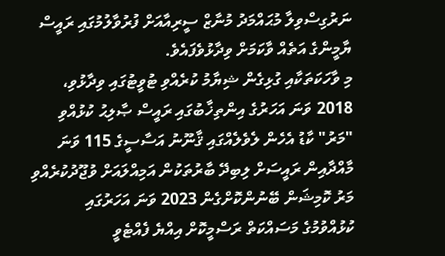ނަރުގިސްވިލާ މުޙައްމަދު މުނާޒް ސީރިއާއަށް ފުރުވާލުމުގައި ރައީސް ޔާމީންގެ އަތެއް ވާކަމަށް ވިދާޅުވެފައެވެ.
މި ވާހަކަތަކާއި ގުޅިގެން ޝިޔާމު ކުރެއްވި ޓުވީޓުގައި ވިދާޅުވި، 2018 ވަނަ އަހަރުގެ އިންތިޚާބުގައި ރައީސް ޞާލިޙު ކުޅުއްވި "މަރު" ކާޑު އެހެން ލެވެލެއްގައި ޤާނޫނު އަސާސީގެ 115 ވަނަ މާއްދާއިން ރައީސަށް ލިބިދޭ ބާރުތަކުން އަމިއްލައަށް ވުޖޫދުކުރެއްވި މަރު ކޮމިޝަން ބޭނުންކޮށްގެން 2023 ވަނަ އަހަރުގައި ކުޅުއްވުމުގެ މަސައްކަތް ރަސްމީކޮށް އިއްޔެ ފެއްޓެވީ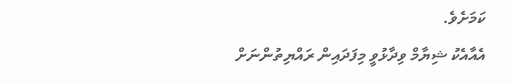ކަމަށެވެ.
އެއާއެކު ޝިޔާމް ވިދާޅުވީ މިފަދައިން ރައްޔިތުންނަށް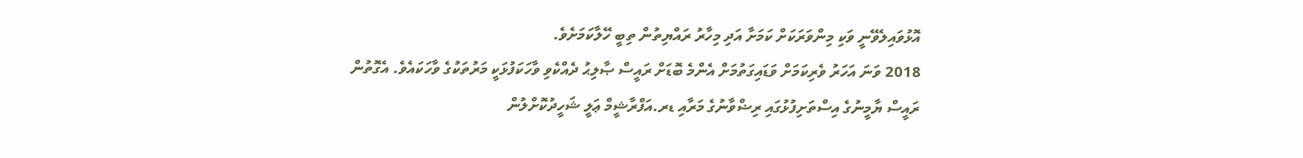އޮޅުވައިލެވޭނީ ވަކި މިންވަރަކަށް ކަމަށާ އަދި މިހާރު ރައްޔިތުން ތިބީ ހޭލާކަމަށެވެ.
2018 ވަނަ އަހަރު ވެރިކަމަށް ވަޑައިގަތުމަށް އެންމެ ބޮޑަށް ރައީސް ޞާލިޙު ދެއްކެވި ވާހަކަފުޅަކީ މަރުތަކުގެ ވާހަކައެވެ. އެގޮތުން ރައީސް ޔާމީނުގެ އިސްތަށިފުޅުގައި ރިޟްވާނުގެ މަރާއި ޑރ.އަފްރާޝީމް ޢަލީ ޝަހީދުކޮށްލުން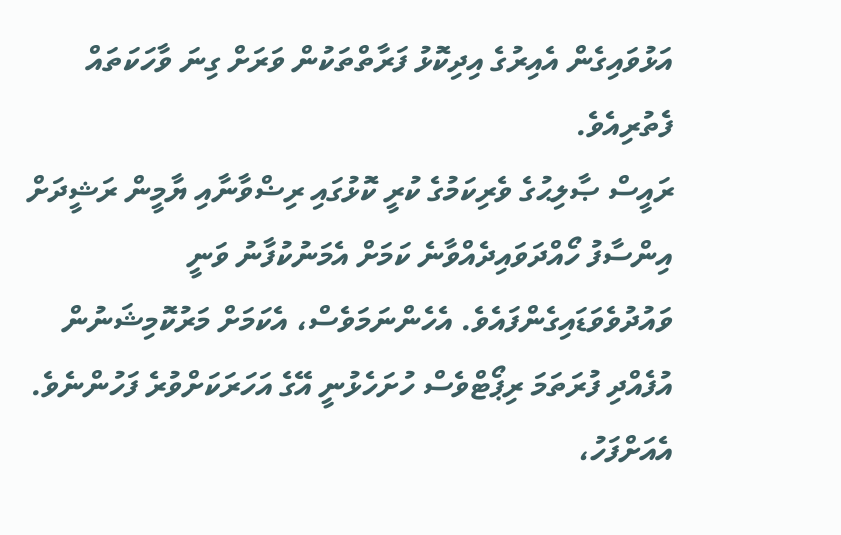އަޅުވައިގެން އެއިރުގެ އިދިކޮޅު ފަރާތްތަކުން ވަރަށް ގިނަ ވާހަކަތައް ފެތުރިއެވެ.
ރައީސް ޞާލިޙުގެ ވެރިކަމުގެ ކުރީ ކޮޅުގައި ރިޟްވާނާއި ޔާމީން ރަޝީދަށް އިންސާފު ހޯއްދަވައިދެއްވާނެ ކަމަށް އެމަނުކުފާނު ވަނީ ވައުދުވެވަޑައިގެންފައެވެ. އެހެންނަމަވެސް، އެކަމަށް މަރުކޮމިޝަނުން އުފެއްދި ފުރަތަމަ ރިޕޯޓްވެސް ހުށަހެޅުނީ އޭގެ އަހަރަކަށްވުރެ ފަހުންނެވެ. އެއަށްފަހު،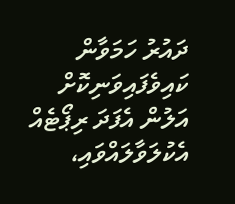ދައުރު ހަމަވާން ކައިވެފައިވަނިކޮށް އަލުން އެފަދަ ރިޕޯޓެއް އެކުލަވާލައްވައި،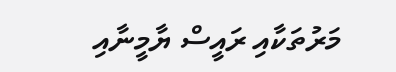މަރުތަކާއި ރައީސް ޔާމީނާއި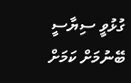ގުޅުވީ ސިޔާސީ ބޭނުމަށް ކަމަށް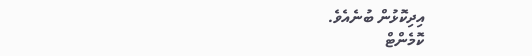އިދިކޮޅުން ބުނެއެވެ.
ކޮމެންޓް